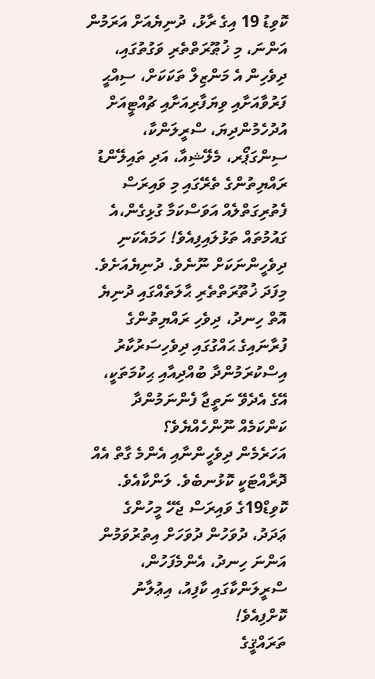ކޮވިޑު 19 އިގެ ރާޅު، ދުނިޔެއަށް އަރަމުން އަންނަ، މި ޚުޠޫރަތްތެރި ވަގުތުގައި، ދިވެހިން އެ މަންޒިލް ތަކަކަށް، ސިއްޙީ ފަރުވާއަށާއި ވިޔަފާރިއަށާއި ޗުއްޓީއަށް އުދުހެމުންދިޔަ، ސްރީލަންކާ، ސިންގަޕޯރ، މެލޭޝިއާ، އަދި ތައިލޭންޑު ރައްޔިތުންގެ ތެރޭގައި މި ވައިރަސް ފެތުރިގަތްލެއް އަވަސްކަމާ ގުޅިގެން،އެ ގައުމުތައް ތަޅުލައިފިއެވެ! ހަމައެކަނި ދިވެހީންނަކަށް ނޫނެވެ. ދުނިޔެއަށެވެ. މިފަދަ ޚުތޫރަތްތެރި ޙާލަތެއްގައި ދުނިޔެ އޮތް ހިނދު، ދިވެހި ރައްޔިތުންގެ ފުރާނައިގެ ޙައްގުގައި ދިވެހިސަރުކާރު އިސްކުރަމުންދާ ބުއްދިއާއި ޙިކުމަތަކީ، އޭގެ އެދެވޭ ނަތީޖާ ފެންނަމުންދާ ކަންކަމެއް ނޫންހެއްޔެވެ؟
އަހަރެމެން ދިވެހީންނާއި އެންމެ ގާތް އެއް ދޮރާއްޓަކީ ކޮޅުނބެވެ. ލަންކާއެވެ. ކޮވިޑް19ގެ ވައިރަސް ޖެހޭ މީހުންގެ ޢަދަދު، ދުވަހުން ދުވަހަށް އިތުރުވަމުން އަންނަ ހިނދު، އެންމެފަހުން، ސްރީލަންކާގައި ކާފިއު، އިޢުލާނު ކޮށްފިއެވެ!
ތަރައްޤީގެ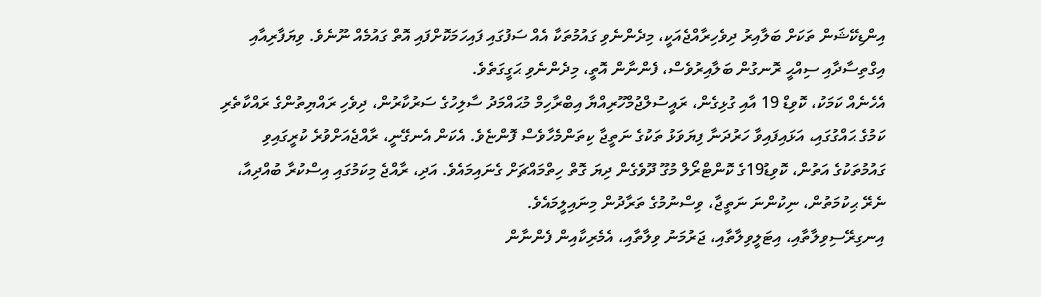އިންޑިކޭޝަން ތަކަށް ބަލާއިރު ދިވެހިރާއްޖެއަކީ، މިދެންނެވި ގައުމުތަކާ އެއް ސަފުގައި ފައިހަމަކޮށްފައި އޮތް ގައުމެއް ނޫނެވެ. ވިޔަފާރިއާއި އިގްތިސާދާއި ސިއްޙީ ރޮނގުން ބަލާއިރުވެސް، ފެންނާން އޮތީ، މިދެންނެވި ޙަގީގަތެވެ.
އެހެނެއް ކަމަކު، ކޮވިޑް 19 އާއި ގުޅިގެން، ރައީސުލްޖުމްހޫރިއްޔާ އިބްރާހިމް މުޙައްމަދު ސާލިހުގެ ސަރުކާރުން، ދިވެހި ރައްޔިތުންގެ ރައްކާތެރި ކަމުގެ ޙައްގުގައި، އަޅައިފައިވާ ހަރުދަނާ ފިޔަވަޅު ތަކުގެ ނަތީޖާ ކިތަންމެހާވެސް ފޮންޏެވެ. އެކަން އެނގޭނީ، ރާއްޖެއަށްވުރެ ކުރީގައިވި ގައުމުތަކުގެ އަތުން، ކޮވިޑު19ގެ ކޮންޓްރޯލް މުގޫ ދޫވެގެން ދިޔަ ގޮތް ހިތްމައްޗަށް ގެނައިމައެވެ. އަދި، ރާއްޖެ މިކަމުގައި އިސްކުރާ ބުއްދިއާ، ނެރޭ ޙިކުމަތުން، ނިކުންނަ ނަތީޖާ، ވިސްނުމުގެ ތަރާދުން މިނައިލީމައެވެ.
އިނގިރޭސިވިލާތާއި، އިޓަލީވިލާތާއި، ޖަރުމަނު ވިލާތާއި، އެމެރިކާއިން ފެންނާން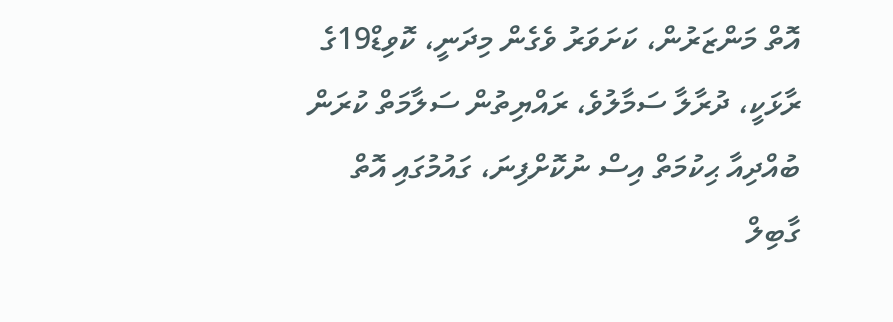އޮތް މަންޒަރުން، ކަށަވަރު ވެގެން މިދަނީ، ކޮވިޑް19ގެ ރާޅަކީ، ދުރާލާ ސަމާލުވެ، ރައްޔިތުން ސަލާމަތް ކުރަން ބުއްދިއާ ޙިކުމަތް އިސް ނުކޮށްފިނަ، ގައުމުގައި އޮތް ގާބިލް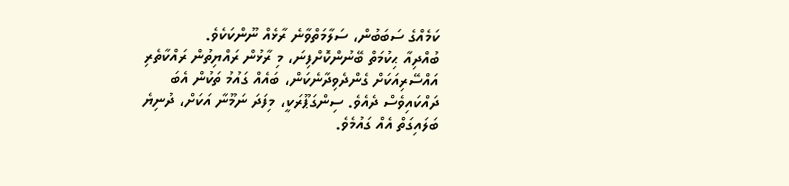ކަމެއްގެ ސަބަބުން، ސަލާމަތްވާނެ ރާޅެއް ނޫންކަކެވެ.
ބުއްދިއާ ޙިކުމަތް ބޭނުންކޮށްފިނަ، މި ރާޅުން ރައްޔިތުން ރައްކާތެރި އައްސޭރިއަކަށް ގެންދެވިދާނެކަން، ބައެއް ގައުމު ތަކުން އެބަ ދައްކައިވެސް ދެއެވެ. ސިންގަޕޫރަކީ، މިފަދަ ނަމޫނާ އަކަށް، ދުނިޔެ ބަލައިގަތް އެއް ގައުމެވެ.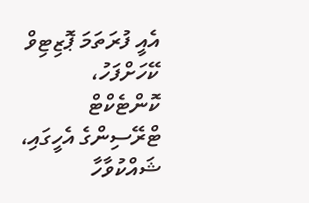އެއީ ފުރަތަމަ ޕޮޒިޓިވް ކޭހަށްފަހު، ކޮންޓެކްޓް ޓްރޭސިންގެ އެހީގައި، ޝައްކުވާހާ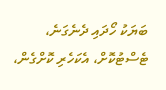ބަޔަކު ހޯދައި ދެނެގަނެ، ޓެސްޓުކޮށް، އެކަހެރި ކޮށްގެން،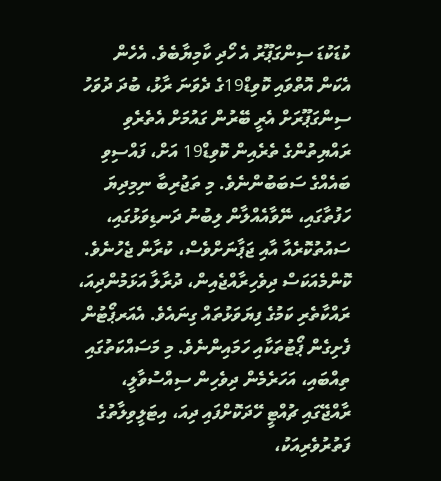ކުޑަކުޑަ ސިންގަޕޫރު އެ ހޯދި ކާމިޔާބެވެ. އެހެން އެކަން އޮތްވައި ކޮވިޑް19ގެ ދެވަނަ ރާޅު، ބުދަ ދުވަހު ސިންގަޕޫރަށް އެރީ ބޭރުން ގައުމަށް އެތެރެވި ރައްޔިތުންގެ ތެރެއިން ކޮވިޑް19 އަށް، ފައްސިވި ބައެއްގެ ސަބަބުންނެވެ. މި ތަޖުރިބާ ނިމިދިޔަ ހަފުތާގައި، ނޭވާއެއްލާން ލިބުނު ދަނޑިވަޅުގައި، ސައުތުކޮރެއާ އާއި ޖަޕާނަށްވެސް، ކުރާން ޖެހުނެވެ.
ކޮންމެއަކަސް ދިވެހިރާއްޖެއިން، ދުރާލާ އަޅަމުންދިއަ، ރައްކާތެރި ކަމުގެ ފިޔަވަޅުތައް ގިނައެވެ. އެއަރޕޯޓުން ފެށިގެން ޕޯޓުތަކާއި ހަމައިންނެވެ. މި މަސައްކަތުގައި ތިއްބައި، އަހަރެމެން ދިވެހިން ސިއްސުވާލީ، ރާއްޖޭގައި ޗުއްޓީ ހޭދަކޮށްފައި ދިއަ، އިޓަލީވިލާތުގެ ފަތުރުވެރިއަކު،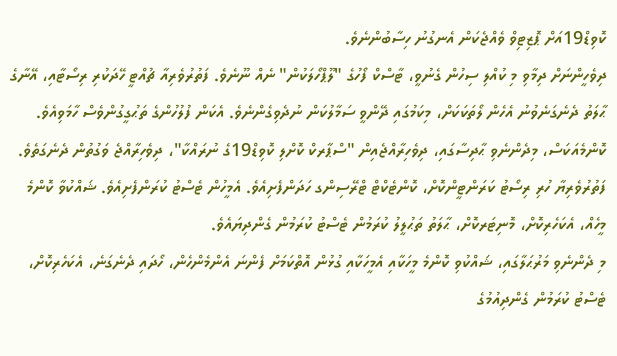ކޮވިޑް19އަށް ޕޮޒިޓިވް ވެއްޖެކަން އެނގުނު ހިސާބުންނެވެ.
ދިވެހީންނަށް ދިމާވި މި ކުއްލި ސިހުން ގެނުވީ، ޓާސްކް ފޯހުގެ "ލޫޕްހޯލަކުން" ނެއް ނޫނެވެ. ފަތުރުވެރިއާ ޗުއްޓީ ހޭދަކުރި ރިސޯޓާއި، އޭނާގެ ޙާލަތު ދެނެގަނެވުނު އެހެން ލޯތަކަކަށް، މިކަމުގައި ދޭންވީ ސަމާލުކަން ނުދެވިގެންނެވެ. އެކަން ފުލުހުންގެ ތަޙުގީގުންވެސް ހާމަވިއެވެ.
ކޮންމެއަކަސް، މިދެންނެވި ޙާދިސާގައި، ދިވެހިރާއްޖެއިން "ސްޕާރކް ކޮށްލި ކޮވިޑް19ގެ ނުރައްކާ"، ދިވެހިރާއްޖެ ވަގުތުން ދެނެގަތެވެ. ފަތުރުވެރިޔާ ހުރި ރިސޯޓު ކަރަންޓީންކޮށް، ކޮންޓެކްޓް ޓްރޭސިންގ ހަދަންފެށިއެވެ. އެމީހުން ޓެސްޓު ކުރަންފެށިއެވެ. ޝައްކުވާ ކޮންމެ މީހެއް، އެކަހެރިކޮށް، މޮނިޓަރކޮށް، ޙާލަތު ތަޙުލީލު ކުރަމުން ޓެސްޓު ކުރަމުން ގެންދިޔައެވެ.
މި ދެންނެވި މަރުޙަލާގައި، ޝައްކުވި ކޮންމެ މީހަކާއި އެމީހަކާއި ގުޅުން އޮތްކަމަށް ފެންނަ އެންމެންހެން، ހޯދައި ދެނެގަނެ، އެކަހެރިކޮށް، ޓެސްޓު ކުރަމުން ގެންދިއުމުގެ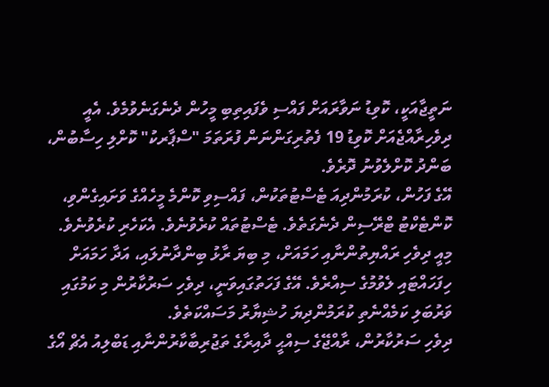ނަތީޖާއަކީ، ކޮވިޑު ނަވާރައަށް ފައްސި ވެފައިތިބި މީހުން ދެނެގަނެވުމެވެ. އެއީ ދިވެހިރާއްޖެއަށް ކޮވިޑު 19 ފެތުރިގަންނަން ފުރަތަމަ "ސްޕާރކު" ކޮށްލި ހިސާބުން، ބަންދު ކޮށްލެވުނު ދޮރެވެ.
އޭގެ ފަހުން، ކުރަމުންދިއަ ޓެސްޓުތަކުން، ފައްސިވި ކޮންމެ މީހެއްގެ ވަށައިގެންވި، ކޮންޓެކްޓު ޓްރޭސިން ދެނެގަތެވެ. ޓެސްޓުތައް ކުރެވުނެވެ. އެކަހެރި ކުރެވުނެވެ. މިއީ ދިވެހި ރައްޔިތުންނާއި ހަމައަށް، މި ބިޔަ ރާޅު ބިންދާނުލައި، އަދާ ހަމައަށް ހިފަހައްޓައި ލެވުމުގެ ސިއްރެވެ. އޭގެ ފަހަތުގައިވަނީ، ދިވެހި ސަރުކާރުން މި ކަމުގައި ވަރުބަލި ކަމެއްނެތި ކުރަމުންދިޔަ ހުޝިޔާރު މަސައްކަތެވެ.
ދިވެހި ސަރުކާރުން، ރާއްޖޭގެ ސިއްޙީ ދާއިރާގެ ތަޖުރިބާކާރުންނާއި ޑަބްލިއު އެޗް އޯގެ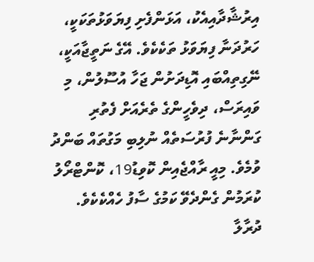އިރުޝާދާއިއެކު، އަޅަންފެށި ފިޔަވަޅުތަކަކީ، ހަރުދަނާ ފިޔަވަޅު ތަކެކެވެ. އޭގެ ނަތީޖާއަކީ، ނޭގިތިއްބައި އޮޑިދަށުން ޖަހާ އުސޫލުން، މި ވައިރަސް، ދިވެހީންގެ ތެރެއަށް ފެތުރި ގަންނާނެ ފުރުސަތެއް ނުލިބި މަގުތައް ބަންދު ވުމެވެ. މިއީ ރާއްޖެއިން ކޮވިޑު19، ކޮންޓްރޯލު ކުރަމުން ގެންދެވޭ ކަމުގެ ސާފު ހެއްކެކެވެ.
ދުރާލާ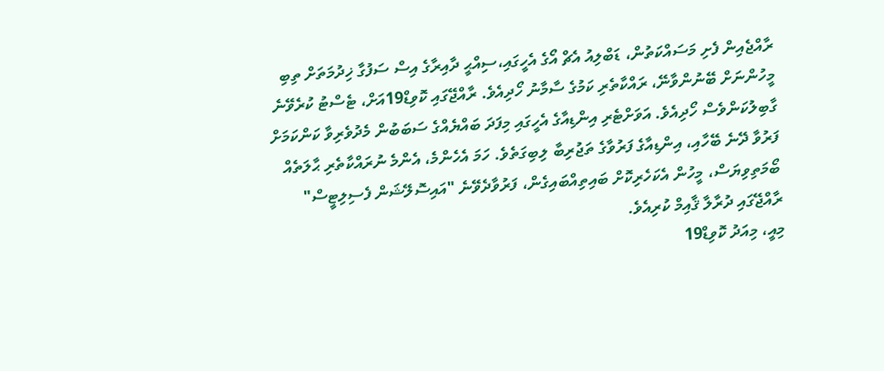ރާއްޖެއިން ފެށި މަސައްކަތުން، ޑަބްލިއު އެޗް އޯގެ އެހީގައި،ސިއްޙީ ދާއިރާގެ އިސް ސަފުގާ ޚިދުމަތަށް ތިބި މީހުންނަށް ބޭނުންވާނޭ، ރައްކާތެރި ކަމުގެ ސާމާނު ހޯދިއެވެ. ރާއްޖޭގައި ކޮވިޑް19އަށް، ޓެސްޓު ކުރެވޭނެ ގާބިލުކަންވެސް ހޯދިއެވެ. އަވަށްޓެރި އިންޑިއާގެ އެހީގައި މިފަދަ ބައްޔެއްގެ ސަބަބުން މެދުވެރިވާ ކަންކަމަށް ފަރުވާ ދޭނެ ބޭހާއި، އިންޑިއާގެ ފަރުވާގެ ތަޖުރިބާ ލިބިގަތެވެ. ހަމަ އެހެންމެ، އެންމެ ނުރައްކާތެރި ޙާލަތެއް ބޯމަތިވިޔަސް، މީހުން އެކަހެރިކޮށް ބައިތިއްބައިގެން، ފަރުވާދެވޭނެ "އައިސޮލޭޝަން ފެސިލިޓީސް" ރާއްޖޭގައި ދުރާލާ ޤާއިމް ކުރިއެވެ.
މިއީ، މިއަދު ކޮވިޑް19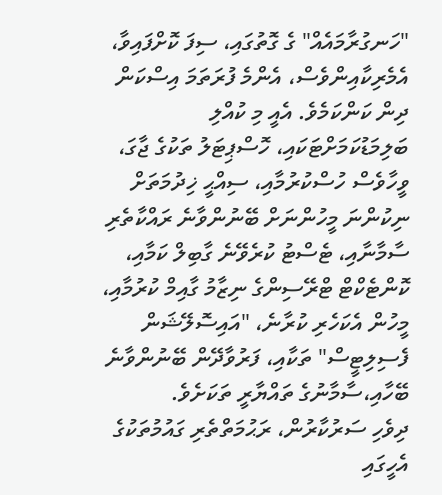"ހަނގުރާމައެއް" ގެ ގޮތުގައި، ސިފަ ކޮށްފައިވާ، އެމެރިކާއިންވެސް، އެންމެ ފުރަތަމަ އިސްކަން ދިން ކަންކަމެވެ. އެއީ މި ކުއްލި ބަލިމަޑުކަމަށްޓަކައި، ހޮސްޕިޓަލު ތަކުގެ ޖާގަ، ވީހާވެސް ހުސްކުރުމާއި، ސިއްޙީ ޚިދުމަތަށް ނިކުންނަ މީހުންނަށް ބޭނުންވާނެ ރައްކާތެރި ސާމާނާއި، ޓެސްޓު ކުރެވޭނެ ގާބިލް ކަމާއި، ކޮންޓެކްޓް ޓްރޭސިންގެ ނިޒާމު ގާއިމް ކުރުމާއި، މީހުން އެކަހެރި ކުރާނެ، "އައިސޮލޭޝަން ފެސިލިޓީސް" ތަކާއި، ފަރުވާދޭން ބޭނުންވާނެ ބޭހާއި،ސާމާނުގެ ތައްޔާރީ ތަކަށެވެ.
ދިވެހި ސަރުކާރުން، ރަޙުމަތްތެރި ގައުމުތަކުގެ އެހީގައި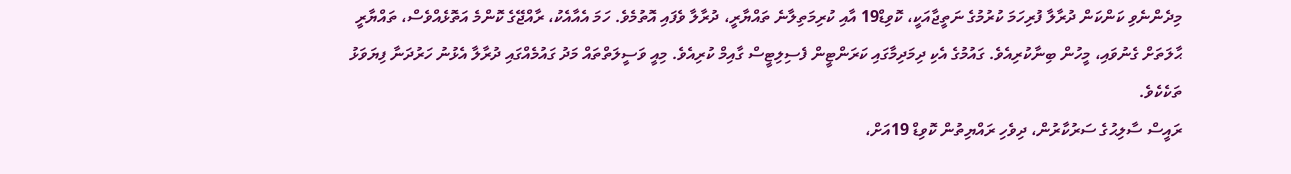މިދެންނެވި ކަންކަން ދުރާލާ ފުރިހަމަ ކުރުމުގެ ނަތީޖާއަކީ، ކޮވިޑް19 އާއި ކުރިމަތިލާނެ ތައްޔާރީ، ދުރާލާ ވެފައި އޮތުމެވެ. ހަމަ އެއާއެކު، ރާއްޖޭގެ ކޮންމެ އަތޮޅެއްވެސް، ތައްޔާރީ ޙާލަތަށް ގެނުވައި، މީހުން ބިނާކުރިއެވެ. ގައުމުގެ އެކި ދިމަދިމާގައި ކަރަންޓީން ފެސިލިޓީސް ގާއިމް ކުރިއެވެ. މިއީ ވަސީލަތްތައް މަދު ގައުމެއްގައި ދުރާލާ އެޅުނު ހަރުދަނާ ފިޔަވަޅު ތަކެކެވެ.
ރައީސް ސާލިޙުގެ ސަރުކާރުން، ދިވެހި ރައްޔިތުން ކޮވިޑް 19އަށް،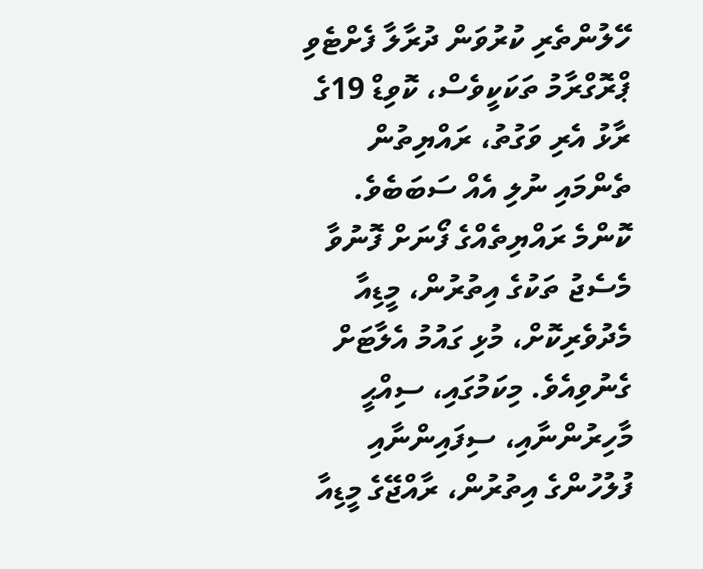ހޭލުންތެރި ކުރުވަން ދުރާލާ ފެށްޓެވި ޕްރޮގްރާމު ތަކަކީވެސް، ކޮވިޑް 19ގެ ރާޅު އެރި ވަގުތު، ރައްޔިތުން ތެންމައި ނުލި އެއް ސަބަބެވެ. ކޮންމެ ރައްޔިތެއްގެ ފޯނަށް ފޮނުވާ މެސެޖު ތަކުގެ އިތުރުން، މީޑިއާ މެދުވެރިކޮށް، މުޅި ގައުމު އެލާޓަށް ގެނުވިއެވެ. މިކަމުގައި، ސިއްޙީ މާހިރުންނާއި، ސިފައިންނާއި ފުލުހުންގެ އިތުރުން، ރާއްޖޭގެ މީޑިއާ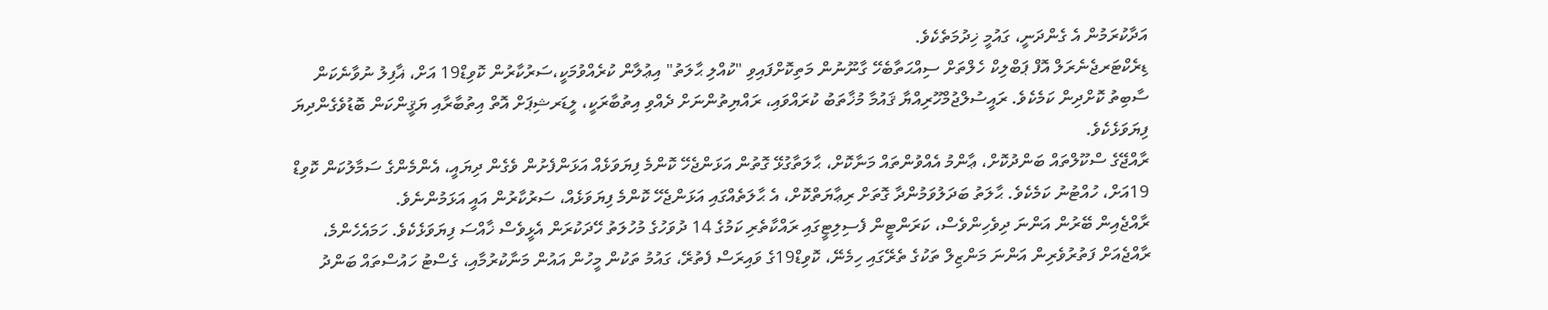އަދާކުރަމުން އެ ގެންދަނީ، ގައުމީ ޚިދުމަތެކެވެ.
ޑިރެކްޓަރޖެނެރަލް އޮފް ޕަބްލިކް ހެލްތަށް ސިއްޙަތާބެހޭ ގާނޫނުން މަތިކޮށްފައިވި "ކުއްލި ޙާލަތު" އިޢުލާން ކުރެއްވުމަކީ،ސަރުކާރުން ކޮވިޑް19 އަށް، ޣާފިލު ނުވާނެކަން ސާބިތު ކޮށްދިން ކަމެކެވެ. ރައީސުލްޖުމްހޫރިއްޔާ ޤައުމާ މުޚާތަބު ކުރައްވައި، ރައްޔިތުންނަށް ދެއްވި އިތުބާރަކީ، ލީޑަރޝިޕަށް އޮތް އިތުބާރާއި ޔަޤީންކަން ބޮޑުވެގެންދިޔަ ފިޔަވަޅެކެވެ.
ރާއްޖޭގެ ސްކޫލްތައް ބަންދުކޮށް، ޢާންމު އެއްވުންތައް މަނާކޮށް، ޙާލަތާގުޅޭ ގޮތުން އަޅަންޖެހޭ ކޮންމެ ފިޔަވަޅެއް އަޅަންފެށުން ވެގެން ދިޔައީ، އެންމެންގެ ސަމާލުކަން ކޮވިޑް 19އަށް، ހުއްޓުނު ކަމެކެވެ. ޙާލަތު ބަދަލުވަމުންދާ ގޮތަށް ރިޢާޔަތްކޮށް، އެ ޙާލަތެއްގައި އަޅަންޖެހޭ ކޮންމެ ފިޔަވަޅެއް، ސަރުކާރުން އައީ އަޅަމުންނެވެ.
ރާއްޖެއިން ބޭރުން އަންނަ ދިވެހިންވެސް، ކަރަންޓީން ފެސިލިޓީގައި ރައްކާތެރި ކަމުގެ 14 ދުވަހުގެ މުހުލަތު ހޭދަކުރަން އެޅީވެސް ޚާއްސަ ފިޔަވަޅެކެވެ. ހަމައެހެންމެ، ރާއްޖެއަށް ފަތުރުވެރިން އަންނަ މަންޒިލް ތަކުގެ ތެރޭގައި ހިމެނޭ، ކޮވިޑް19ގެ ވައިރަސް ފެތުރޭ، ގައުމު ތަކުން މީހުން އައުން މަނާކުރުމާއި، ގެސްޓު ހައުސްތައް ބަންދު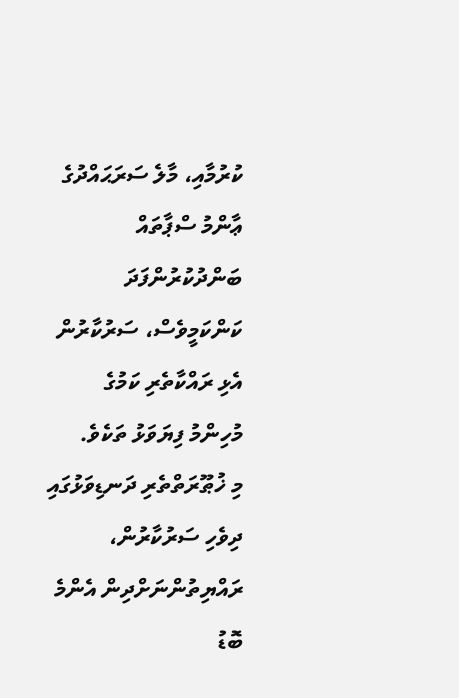ކުރުމާއި، މާލެ ސަރަޙައްދުގެ ޢާންމު ސްޕާތައް ބަންދުކުރުންފަދަ ކަންކަމީވެސް، ސަރުކާރުން އެޅި ރައްކާތެރި ކަމުގެ މުހިންމު ފިޔަވަޅު ތަކެވެ.
މި ޚުޠޫރަތްތެރި ދަނޑިވަޅުގައި ދިވެހި ސަރުކާރުން، ރައްޔިތުންނަށްދިން އެންމެ ބޮޑު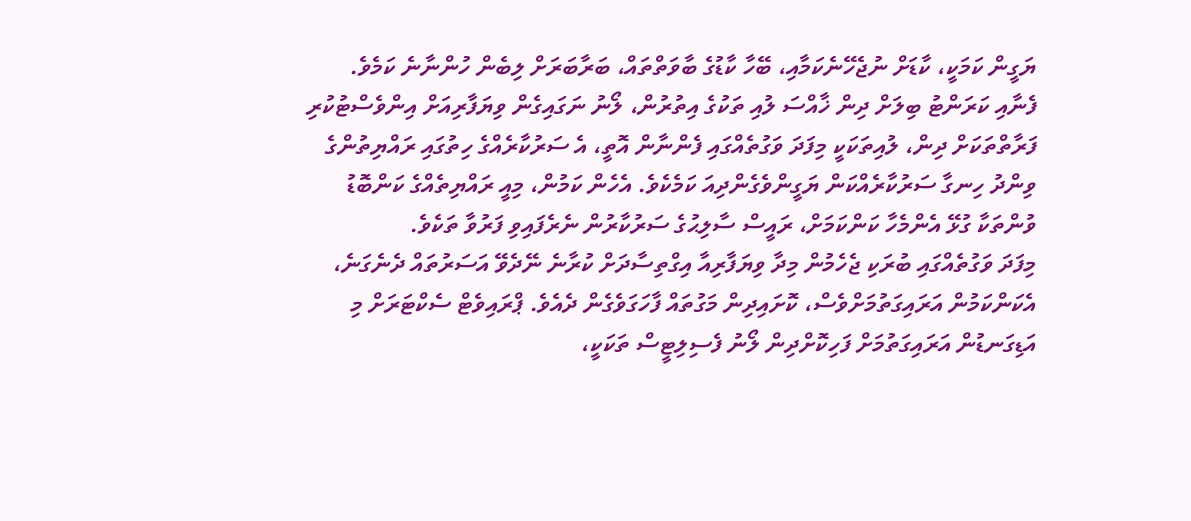ޔަގީން ކަމަކީ، ކާޑަށް ނުޖެހޭނެކަމާއި، ބޭހާ ކާޑުގެ ބާވަތްތައް، ބަރާބަރަށް ލިބެން ހުންނާނެ ކަމެވެ.
ފެނާއި ކަރަންޓު ބިލަށް ދިން ޚާއްސަ ލުއި ތަކުގެ އިތުރުން، ލޯނު ނަގައިގެން ވިޔަފާރިއަށް އިންވެސްޓުކުރި ފަރާތްތަކަށް ދިން، ލުއިތަކަކީ މިފަދަ ވަގުތެއްގައި ފެންނާން އޮތީ، އެ ސަރުކާރެއްގެ ހިތުގައި ރައްޔިތުންގެ ވިންދު ހިނގާ ސަރުކާރެއްކަން ޔަގީންވެގެންދިއަ ކަމެކެވެ. އެހެން ކަމުން، މިއީ ރައްޔިތެއްގެ ކަންބޮޑު ވުންތަކާ ގުޅޭ އެންމެހާ ކަންކަމަށް، ރައީސް ސާލިޙުގެ ސަރުކާރުން ނެރެފައިވި ފަރުވާ ތަކެވެ.
މިފަދަ ވަގުތެއްގައި ބުރަކި ޖެހެމުން މިދާ ވިޔަފާރިއާ އިގްތިސާދަށް ކުރާނެ ނޭދެވޭ އަސަރުތައް ދެނެގަނެ، އެކަންކަމުން އަރައިގަތުމަށްވެސް، ކޮށައިދިން މަގުތައް ފާހަގަވެގެން ދެއެވެ. ޕްރައިވެޓް ސެކްޓަރަށް މި އަޑިގަނޑުން އަރައިގަތުމަށް ފަހިކޮށްދިން ލޯނު ފެސިލިޓީސް ތަކަކީ،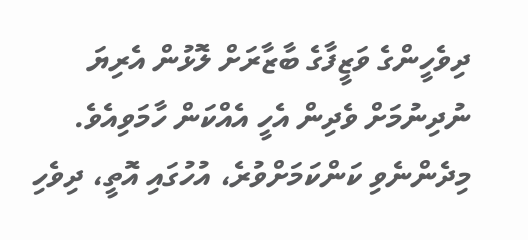ދިވެހީންގެ ވަޒީފާގެ ބާޒާރަށް ލޮޅުން އެރިޔަ ނުދިނުމަށް ވެދިން އެހީ އެއްކަން ހާމަވިއެވެ.
މިދެންނެވި ކަންކަމަށްވުރެ، އުހުގައި އޮތީ، ދިވެހި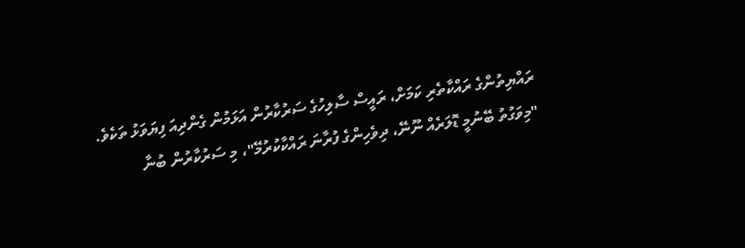ރައްޔިތުންގެ ރައްކާތެރި ކަމަށް، ރައީސް ސާލިހުގެ ސަރުކާރުން އަޅަމުން ގެންދިއަ ފިޔަވަޅު ތަކެވެ.
"މިވަގުތު ބޭނުމީ ޑޮލަރެއް ނޫނޭ، ދިވެހިންގެ ފުރާނަ ރައްކާކުރުމޭ"، މި ސަރުކާރުން ބުނާ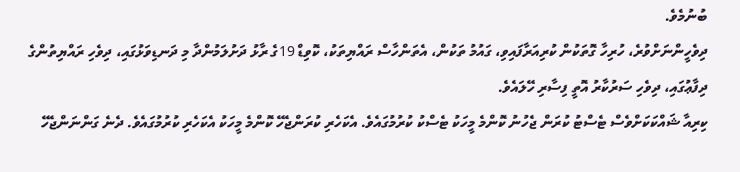ބުނުމެވެ.
ދިވެހީންނަށްވުރެ، ހުރިހާ ގޮތަކުން ކުރިއަރާފައިވި، ގައުމު ތަކުން، އެތަންހާސް ރައްޔިތަކު، ކޮވިޑް 19ގެ ރާޅު ދަށުލަމުންދާ މި ދަނޑިވަޅުގައި، ދިވެހި ރައްޔިތުންގެ ދިފާޢުގައި، ދިވެހި ސަރުކާރު އޮތީ ފިސާރި ހޭލައެވެ.
ކިރިއާ ޝައްކަކަށްވެސް ޓެސްޓު ކުރަން ޖެހުނު ކޮންމެ މީހަކު ޓެސްކު ކުރުމުގައެވެ. އެކަހެރި ކުރަންޖެހޭ ކޮންމެ މީހަކު އެކަހެރި ކުރުމުގައެވެ. ދެނެ ގަންނަންޖެހޭ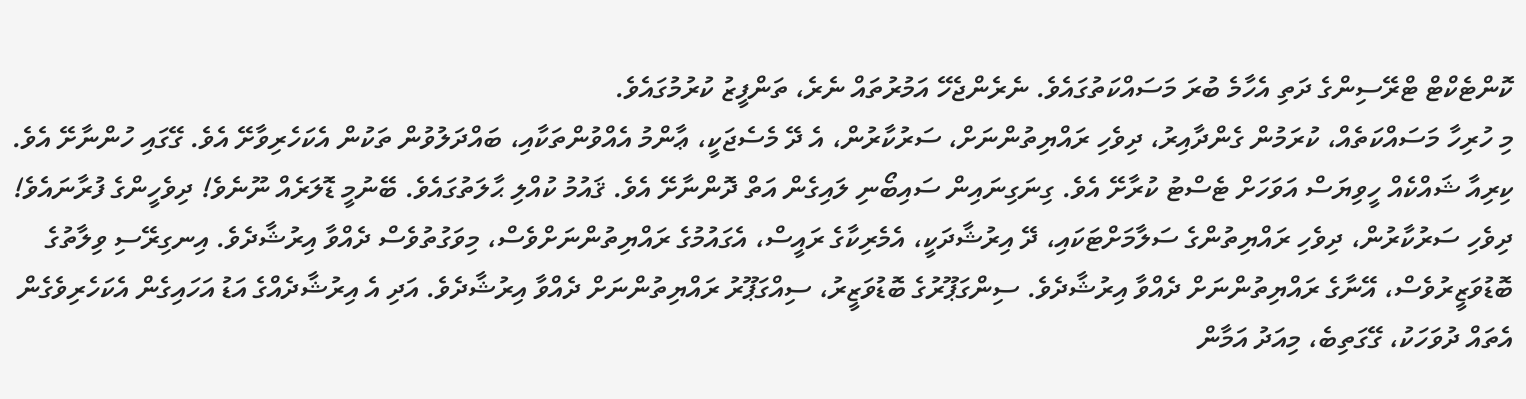ކޮންޓެކްޓް ޓްރޭސިންގެ ދަތި އެހާމެ ބުރަ މަސައްކަތުގައެވެ. ނެރެންޖެހޭ އަމުރުތައް ނެރެ، ތަންފީޒު ކުރުމުގައެވެ.
މި ހުރިހާ މަސައްކަތެއް، ކުރަމުން ގެންދާއިރު، ދިވެހި ރައްޔިތުންނަށް، ސަރުކާރުން، އެ ދޭ މެސެޖަކީ، ޢާންމު އެއްވުންތަކާއި، ބައްދަލުވުން ތަކުން އެކަހެރިވާށޭ އެވެ. ގޭގައި ހުންނާށޭ އެވެ. ކިރިއާ ޝައްކެއް ހީވިޔަސް އަވަހަށް ޓެސްޓު ކުރާށޭ އެވެ. ގިނަގިނައިން ސައިބޯނި ލައިގެން އަތް ދޮންނާށޭ އެވެ. ޤައުމު ކުއްލި ޙާލަތުގައެވެ. ބޭނުމީ ޑޮލަރެއް ނޫނެވެ! ދިވެހީންގެ ފުރާނައެވެ!
ދިވެހި ސަރުކާރުން، ދިވެހި ރައްޔިތުންގެ ސަލާމަށްޓަކައި، ދޭ އިރުޝާދަކީ، އެމެރިކާގެ ރައީސް، އެގައުމުގެ ރައްޔިތުންނަށްވެސް، މިވަގުތުވެސް ދެއްވާ އިރުޝާދެވެ. އިނގިރޭސި ވިލާތުގެ ބޮޑުވަޒީރުވެސް، އޭނާގެ ރައްޔިތުންނަށް ދެއްވާ އިރުޝާދެވެ. ސިންގަޕޫރުގެ ބޮޑުވަޒީރު، ސިއްގަޕޫރު ރައްޔިތުންނަށް ދެއްވާ އިރުޝާދެވެ. އަދި އެ އިރުޝާދެއްގެ އަޑު އަހައިގެން އެކަހެރިވެގެން އެތައް ދުވަހަކު، ގޭގަތިބެ، މިއަދު އަމާން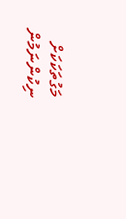މަގުތަކަކަށް ނިކުންނަމުން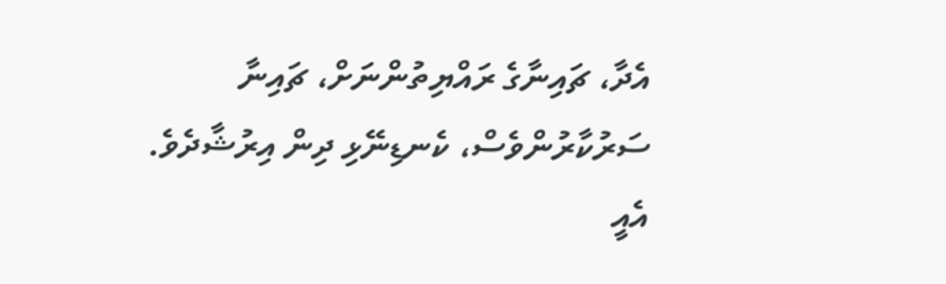އެދާ، ޗައިނާގެ ރައްޔިތުންނަށް، ޗައިނާ ސަރުކާރުންވެސް، ކެނޑިނޭޅި ދިން އިރުޝާދެވެ. އެއީ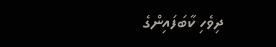ދިވެހި ކާބަފައިންގެ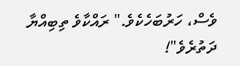ވެސް، ހަރުބަހެކެވެ." ރައްކާވެ ތިބިއްޔާ ދަތުރެވެ"!